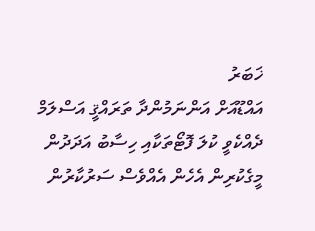ޚަބަރު
އައްޑޫއަށް އަންނަމުންދާ ތަރައްޤީ އަސްލަމް ދެއްކެވީ ކުލަ ފޮޓޯތަކާއި ހިސާބު އަދަދުން
މީގެކުރިން އެހެން އެއްވެސް ސަރުކާރުން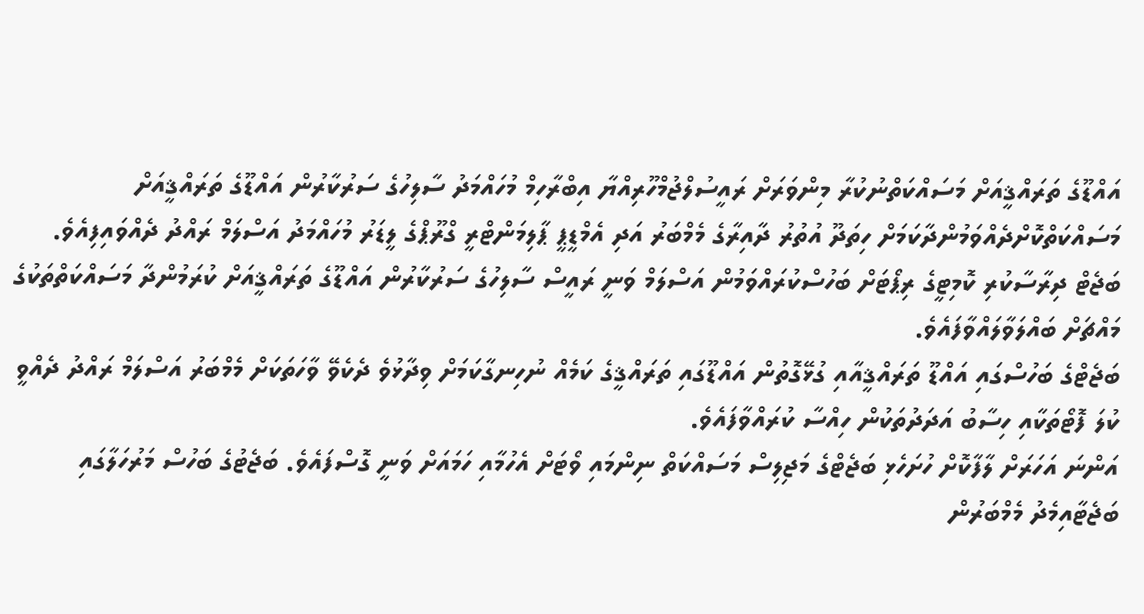އައްޑޫގެ ތަރައްޤީއަށް މަސައްކަތްނުކުރާ މިންވަރަށް ރައީސުލްޖުމްހޫރިއްޔާ އިބްރާހިމް މުހައްމަދު ސާލިހުގެ ސަރުކާރުން އައްޑޫގެ ތަރައްޤީއަށް މަސައްކަތްކޮށްދެއްވަމުންދާކަމަށް ހިތަދޫ އުތުރު ދާއިރާގެ މެމްބަރު އަދި އެމްޑީޕީ ޕާލިމަންޓްރީ ގްރޫޕްގެ ލީޑަރު މުހައްމަދު އަސްލަމް ރައްދު ދެއްވައިފިއެވެ.
ބަޖެޓް ދިރާސާކުރި ކޮމިޓީގެ ރިޕޯޓަށް ބަހުސްކުރައްވަމުން އަސްލަމް ވަނީ ރައީސް ސާލިހުގެ ސަރުކާރުން އައްޑޫގެ ތަރައްޤީއަށް ކުރަމުންދާ މަސައްކަތްތަކުގެ މައްޗަށް ބައްލަވާލައްވާފައެވެ.
ބަޖެޓްގެ ބަހުސްގައި އައްޑޫ ތަރައްޤީއާއި ގުޅޭގޮތުން އައްޑޫގައި ތަރައްޤީގެ ކަމެއް ނުހިނގާކަމަށް ވިދާޅުވެ ދެކެވޭ ވާހަތަކަށް މެމްބަރު އަސްލަމް ރައްދު ދެއްވީ ކުލަ ފޮޓޯތަކާއި ހިސާބު އަދަދުތަކުން ހިއްސާ ކުރައްވާފައެވެ.
އަންނަ އަހަރަށް ލާފާކޮށް ހުށަހެޅި ބަޖެޓްގެ މަޖިލިސް މަސައްކަތް ނިންމައި ވޯޓަށް އެހުމާއި ހަމައަށް ވަނީ ގޮސްފައެވެ. ބަޖެޓުގެ ބަހުސް މަރުހަލާގައި ބަޖެޓާއިމެދު މެމްބަރުން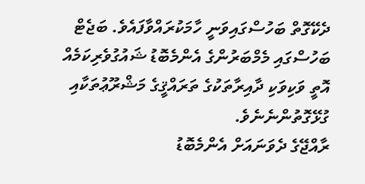ދެކޭގޮތް ބަހުސްގައިވަނީ ހާމަކުރައްވާފައެވެ. ބަޖެޓް ބަހުސްގައި މެމްބަރުންގެ އެންމެބޮޑު ޝައުގުވެރިކަމެއް އޮތީ ވަކިވަކި ދާއިރާތަކުގެ ތަރައްޤީގެ މަޝްރޫޢުތަކާއި ގުޅޭގޮތުންނެނެވެ.
ރާއްޖޭގެ ދެވަނައަށް އެންމެބޮޑު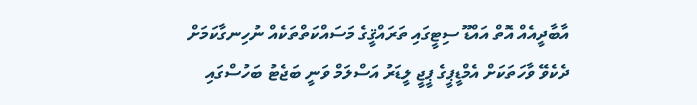އާބާދީއެއް އޮތް އައްޑޫ ސިޓީގައި ތަރައްޤީގެ މަސައްކަތްތަކެއް ނުހިނގާކަމަށް ދެކެވޭ ވާހަތަކަށް އެމްޑީޕީގެ ޕީޖީ ލީޑަރު އަސްލަމް ވަނީ ބަޖެޓު ބަހުސްގައި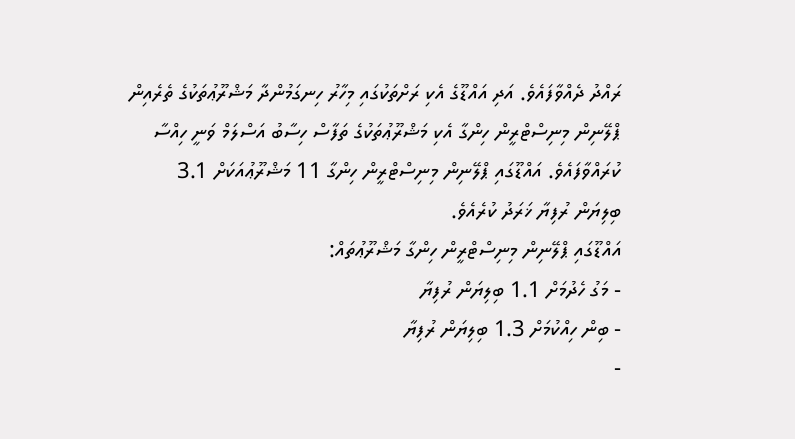ރައްދު ދެއްވާފައެވެ. އަދި އައްޑޫގެ އެކި ރަށްތަކުގައި މިހާރު ހިނގަމުންދާ މަޝްރޫޢުތަކުގެ ތެރެއިން ޕްލޭނިން މިނިސްޓްރީން ހިންގާ އެކި މަޝްރޫޢުތަކުގެ ތަފާސް ހިސާބު އަސްލަމް ވަނީ ހިއްސާ ކުރައްވާފައެވެ. އައްޑޫގައި ޕްލޭނިން މިނިސްޓްރީން ހިންގާ 11 މަޝްރޫޢުއަކަށް 3.1 ބިލިޔަން ރުފިޔާ ޚަރަދު ކުރެއެވެ.
އައްޑޫގައި ޕްލޭނިން މިނިސްޓްރީން ހިންގާ މަޝްރޫޢުތައް:
- މަގު ހެދުމަށް 1.1 ބިލިޔަން ރުފިޔާ
- ބިން ހިއްކުމަށް 1.3 ބިލިޔަން ރުފިޔާ
-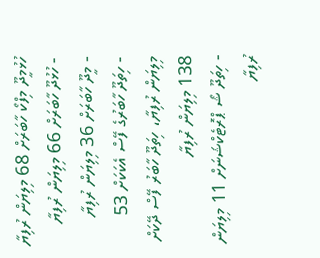ހުޅުމީދޫ މިފްކޯ ހާބަރަށް 68 މިލިޔަން ރުފިޔާ
- ހުޅުދޫ ހާބަރަށް 66 މިލިޔަން ރުފިޔާ
- މީދޫ ހާބަރަށް 36 މިލިޔަން ރުފިޔާ
- ހިތަދޫ ހާބަރުގެ ފޭސް އެކަކަށް 53 މިލިޔަން ރުފިޔާ، ހިތަދޫ ހާބަރު ފޭސް ދޭކަށް 138 މިލިޔަން ރުފިޔާ
- ހިތަދޫ ޝޯ ޕްރޮޓެކްޝަނަށް 11 މިލިޔަން ރުފިޔާ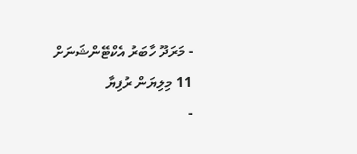- މަރަދޫ ހާބަރު އެކްޓޭންޝަނަށް 11 މިލިޔަން ރުފިޔާ
-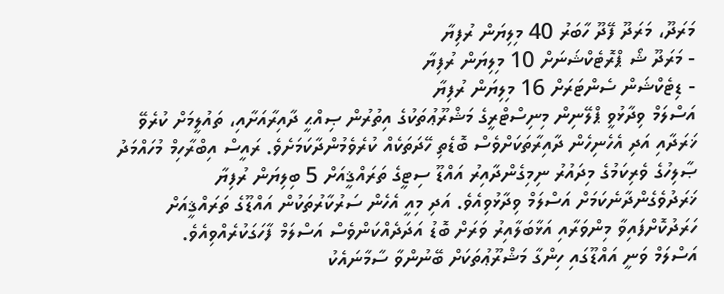މަރަދޫ، މަރަދޫ ފޭދޫ ހާބަރު 40 މިލިޔަން ރުފިޔާ
- މަރަދޫ ޝޯ ޕްރޮޓެކްޝަނަށް 10 މިލިޔަން ރުފިޔާ
- ޑިޓެކްޝަން ސެންޓަރަށް 16 މިލިޔަން ރުފިޔާ
އަސްލަމް ވިދާޅުވީ ޕްލޭނިން މިނިސްޓްރީގެ މަޝްރޫޢުތަކުގެ އިތުރުން ޞިއްޙީ ދާއިރާއަށާއި، ތައުލީމަށް ކުރެވޭ ޚަރަދާއި އަދި އެހެނިހެން ދާއިރާތަކަށްވެސް ބޮޑެތި ހޭދަތަކެއް ކުރެވެމުންދާކަމަށެވެ. ރައީސް އިބްރާހިމް މުހައްމަދު ޞާލިހުގެ ވެރިކަމުގެ މިދައުރު ނިމިގެންދާއިރު އައްޑޫ ސިޓީގެ ތަރައްޤީއަށް 5 ބިލިޔަން ރުފިޔާ ޚަރަދުވެގެންދާނެކަމަށް އަސްލަމް ވިދާޅުވިއެވެ. އަދި މިއީ އެހެން ސަރުކާރުތަކުން އައްޑޫގެ ތަރައްޤީއަށް ހަރަދުކޮށްފައިވާ މިންވަރާއި އަޅާބަލާއިރު ވަރަށް ބޮޑު އަދަދެއްކަންވެސް އަސްލަމް ފާހަގަކުރެއްވިއެވެ.
އަސްލަމް ވަނީ އައްޑޫގައި ހިންގާ މަޝްރޫޢުތަކަށް ބޭނުންވާ ސާމާނައެކު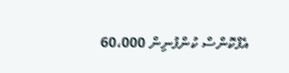އެފްކޮންސް ކުންފުނިން 60،000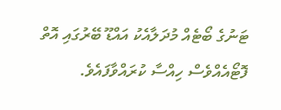ޓަނުގެ ބޯޓެއް މުދަލާއެކު އައްޑޫ ބޭރުގައި އޮތް ފޮޓޯއެއްވެސް ހިއްސާ ކުރައްވާފައެވެ.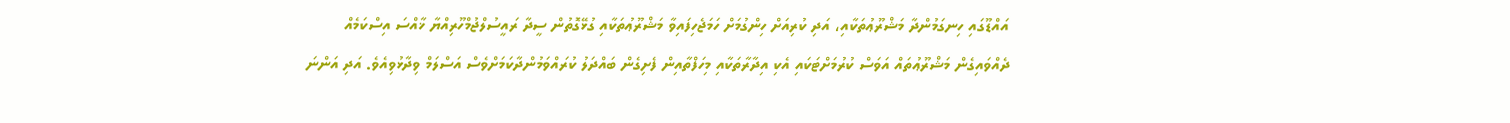އައްޑޫގައި ހިނގަމުންދާ މަޝްރޫޢުތަކާއި، އަދި ކުރިއަށް ހިންގުމަށް ހަމަޖެހިފައިވާ މަޝްރޫޢުތަކާއި ގުޅޭގޮތުން ސީދާ ރައީސުލްޖުމްހޫރިއްޔާ ޚާއްސަ އިސްކަމެއް ދެއްވައިގެން މަޝްރޫޢުތައް އަވަސް ކުރުމަށްޓަކައި އެކި އިދާރާތަކާއި މިހަފްތާއިން ފެށިގެން ބައްދަލު ކުރައްވަމުންދާކަމަށްވެސް އަސްލަމް ވިދާޅުވިއެވެ. އަދި އަންނަ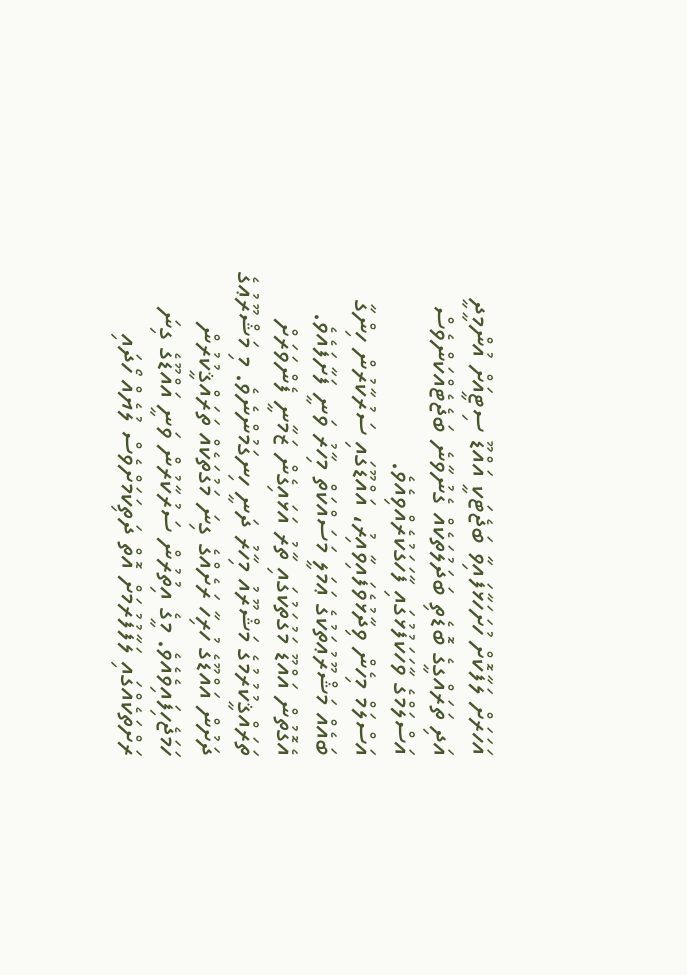އަހަރަށް ލަފާކޮށް ހުށަހަޅާފައިވާ ބަޖެޓަކީ އައްޑޫ ސިޓީއަށް އުންމީދީ އަދި ތަރައްގީގެ ބޮޑެތި ބަދަލުތަކެއް ގެނުވާނެ ބަޖެޓެއްކަންވެސް އަސްލަމްގެ ވާހަކަފުޅުގައި ފާހަގަކުރެއްވިއެވެ.
އަސްލަމް މިހެން ވިދާޅުވެފައިވާއިރު، އައްޑޫގައި ސަރުކާރުން ހިންގާ ބައެއް މަޝްރޫޢުތަކުގެ ޢަމަލީ މަސައްކަތް މިހާރު ވަނީ ފަށާފައެވެ. އެގޮތުން އައްޑޫ މަގުތަކުގައި ތާރު އަޅައިގެން ޒަމާނީ ފެންވަރަށް ތަރައްޤީކުރުމުގެ މަޝްރޫއު މިހާރު ދަނީ ހިނގަމުންނެވެ. މި މަޝްރޫޢުގެ ދަށުން އައްޑޫގެ ހުރިހާ ރަށެއްގެ ގިނަ މަގުތަކެއް ތަރައްޤީކުރުން ހަމަޖެހިފައިވެއެވެ. މީގެ އިތުރުން ސަރުކާރުން ވަނީ އައްޑޫގެ ގިނަ ރަށްތަކެއްގައި ލަފާފުރުމަށް އޮތް ދަތިކަމަށްވެސް ލުޔެއް ހޯދައި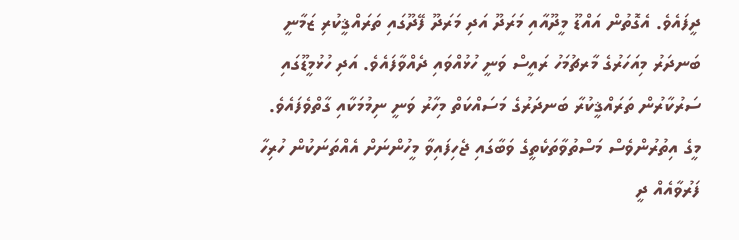ދީފައެވެ. އެގޮތުން އައްޑޫ މީދޫއާއި މަރަދޫ އަދި މަރަދޫ ފޭދޫގައި ތަރައްޤީކުރި ޒަމާނީ ބަނދަރު މިއަހަރުގެ މާރޗުމަހު ރައީސް ވަނީ ހުޅުއްވައި ދެއްވާފައެވެ. އަދި ހުޅުމީޑޫގައި ސަރުކާރުން ތަރައްޤީކުރާ ބަނދަރުގެ މަސައްކަތް މިހާރު ވަނީ ނިމުމަކާއި ގާތްވެފައެވެ.
މީގެ އިތުރުންވެސް މަސްތުވާތަކެތީގެ ވަބާގައި ޖެހިފައިވާ މީހުންނަށް އެއްތަނަކުން ހުރިހާ ފަރުވާއެއް ދީ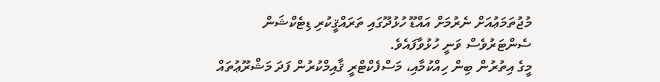މުޖުތަމަޢުއަށް ނެރުމަށް އައްޑޫ ހުޅުދޫގައި ތަރައްޤީކުރި ޑިޓެކްޝަން ސެންޓަރުވެސް ވަނީ ހުޅުވާފައެވެ.
މީގެ އިތުރުން ބިން ހިއްކުމާއި، މަސްފެކްޓްރީ ޤާއިމްކުރުން ފަދަ މަޝްރޫޢުތައް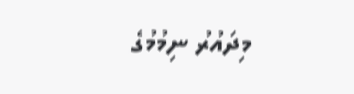މިދައުރު ނިމުމުގެ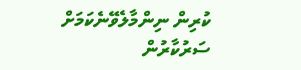ކުރިން ނިންމާލެވޭނެކަމަށް ސަރުކާރުން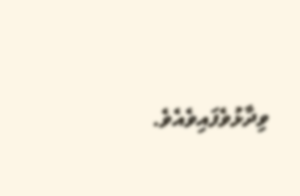ވިދާޅުވެފައިވެއެވެ.